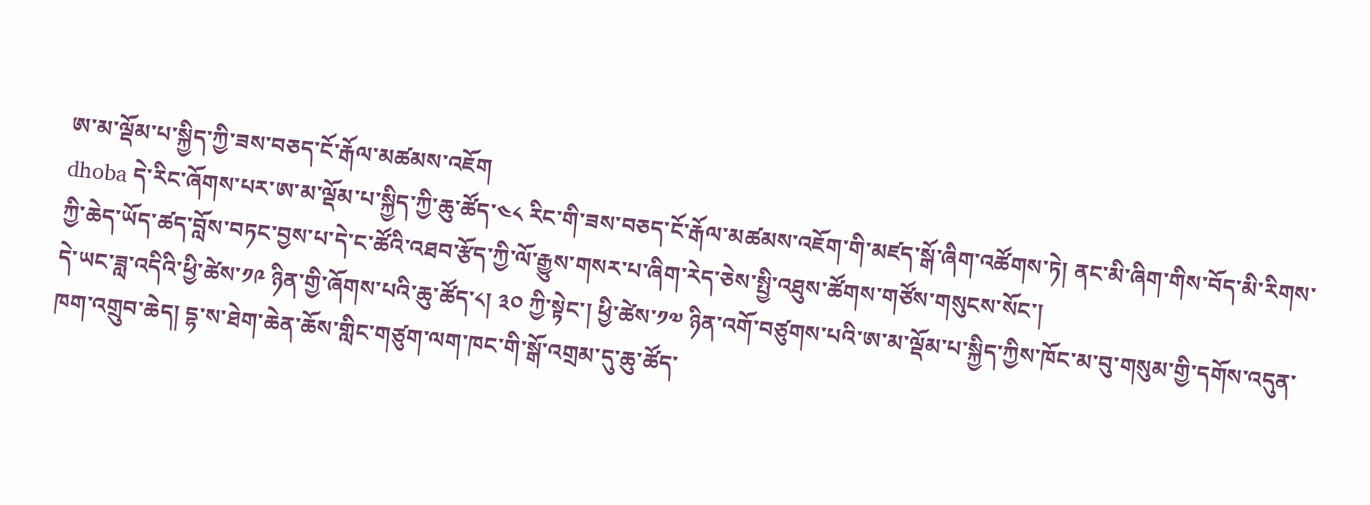ཨ་མ་ལྡོམ་པ་སྐྱིད་ཀྱི་ཟས་བཅད་ངོ་རྒོལ་མཚམས་འཇོག
dhoba དེ་རིང་ཞོགས་པར་ཨ་མ་ལྡོམ་པ་སྐྱིད་ཀྱི་ཆུ་ཚོད་༤༨ རིང་གི་ཟས་བཅད་ངོ་རྒོལ་མཚམས་འཇོག་གི་མཛད་སྒོ་ཞིག་འཚོགས་ཏེ། ནང་མི་ཞིག་གིས་བོད་མི་རིགས་ཀྱི་ཆེད་ཡོད་ཚད་བློས་བཏང་བྱས་པ་དེ་ང་ཚོའི་འཐབ་རྩོད་ཀྱི་ལོ་རྒྱུས་གསར་པ་ཞིག་རེད་ཅེས་སྤྱི་འཐུས་ཚོགས་གཙོས་གསུངས་སོང་།
དེ་ཡང་ཟླ་འདིའི་ཕྱི་ཚེས་༡༩ ཉིན་གྱི་ཞོགས་པའི་ཆུ་ཚོད་༨། ༣༠ ཀྱི་སྟེང་། ཕྱི་ཚེས་༡༧ ཉིན་འགོ་བཙུགས་པའི་ཨ་མ་ལྡོམ་པ་སྐྱིད་ཀྱིས་ཁོང་མ་བུ་གསུམ་གྱི་དགོས་འདུན་ཁག་འགྲུབ་ཆེད། དྷ་ས་ཐེག་ཆེན་ཆོས་གླིང་གཙུག་ལག་ཁང་གི་སྒོ་འགྲམ་དུ་ཆུ་ཚོད་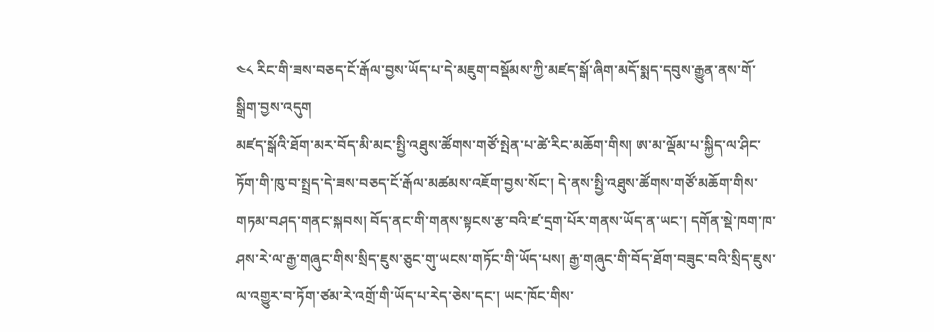༤༨ རིང་གི་ཟས་བཅད་ངོ་རྒོལ་བྱས་ཡོད་པ་དེ་མཇུག་བསྡོམས་ཀྱི་མཛད་སྒོ་ཞིག་མདོ་སྨད་དབུས་རྒྱུན་ནས་གོ་སྒྲིག་བྱས་འདུག
མཛད་སྒོའི་ཐོག་མར་བོད་མི་མང་སྤྱི་འཐུས་ཚོགས་གཙོ་སྤེན་པ་ཚེ་རིང་མཆོག་གིས། ཨ་མ་ལྡོམ་པ་སྐྱིད་ལ་ཤིང་ཏོག་གི་ཁུ་བ་སྤྲད་དེ་ཟས་བཅད་ངོ་རྒོལ་མཚམས་འཇོག་བྱས་སོང་། དེ་ནས་སྤྱི་འཐུས་ཚོགས་གཙོ་མཆོག་གིས་གཏམ་བཤད་གནང་སྐབས། བོད་ནང་གི་གནས་སྟངས་རྩ་བའི་ཛ་དྲག་པོར་གནས་ཡོད་ན་ཡང་། དགོན་སྡེ་ཁག་ཁ་ཤས་རེ་ལ་རྒྱ་གཞུང་གིས་སྲིད་ཇུས་ཅུང་གུ་ཡངས་གཏོང་གི་ཡོད་པས། རྒྱ་གཞུང་གི་བོད་ཐོག་བཟུང་བའི་སྲིད་ཇུས་ལ་འགྱུར་བ་ཏོག་ཙམ་རེ་འགྲོ་གི་ཡོད་པ་རེད་ཅེས་དང་། ཡང་ཁོང་གིས་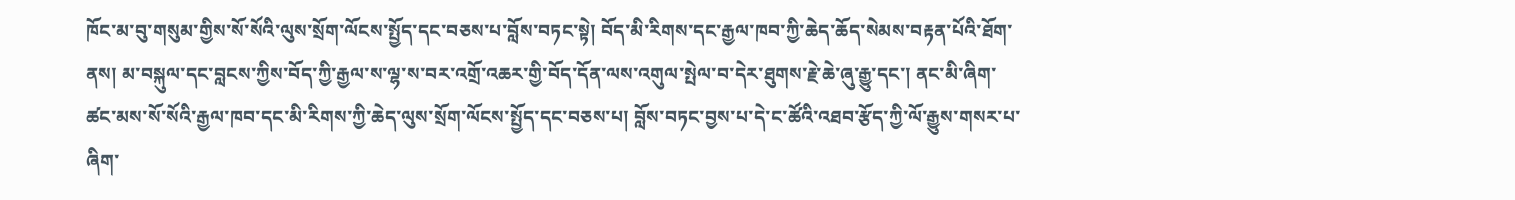ཁོང་མ་བུ་གསུམ་གྱིས་སོ་སོའི་ལུས་སྲོག་ལོངས་སྤྱོད་དང་བཅས་པ་བློས་བཏང་སྟེ། བོད་མི་རིགས་དང་རྒྱལ་ཁབ་ཀྱི་ཆེད་ཆོད་སེམས་བརྟན་པོའི་ཐོག་ནས། མ་བསྐུལ་དང་བླངས་ཀྱིས་བོད་ཀྱི་རྒྱལ་ས་ལྷ་ས་བར་འགྲོ་འཆར་གྱི་བོད་དོན་ལས་འགུལ་སྤེལ་བ་དེར་ཐུགས་རྗེ་ཆེ་ཞུ་རྒྱུ་དང་། ནང་མི་ཞིག་ཚང་མས་སོ་སོའི་རྒྱལ་ཁབ་དང་མི་རིགས་ཀྱི་ཆེད་ལུས་སྲོག་ལོངས་སྤྱོད་དང་བཅས་པ། བློས་བཏང་བྱས་པ་དེ་ང་ཚོའི་འཐབ་རྩོད་ཀྱི་ལོ་རྒྱུས་གསར་པ་ཞིག་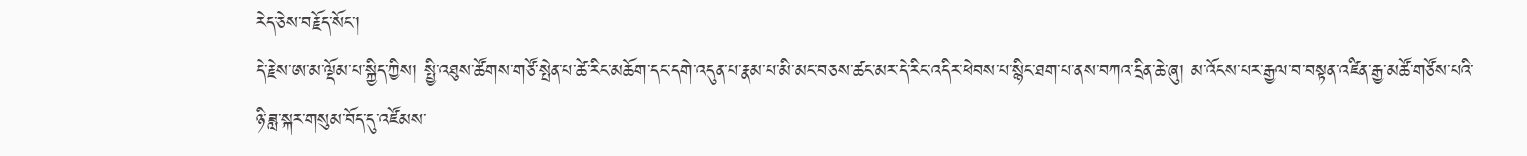རེད་ཅེས་བརྗོད་སོང་།
དེ་རྗེས་ཨ་མ་ལྡོམ་པ་སྐྱིད་ཀྱིས། སྤྱི་འཐུས་ཚོགས་གཙོ་སྤེན་པ་ཚེ་རིང་མཆོག་དང་དགེ་འདུན་པ་རྣམ་པ་མི་མང་བཅས་ཚང་མར་དེ་རིང་འདིར་ཕེབས་པ་སྙིང་ཐག་པ་ནས་བཀའ་དྲིན་ཆེ་ཞུ། མ་འོངས་པར་རྒྱལ་བ་བསྟན་འཛིན་རྒྱ་མཚོ་གཙོས་པའི་ཉི་ཟླ་སྐར་གསུམ་བོད་དུ་འཛོམས་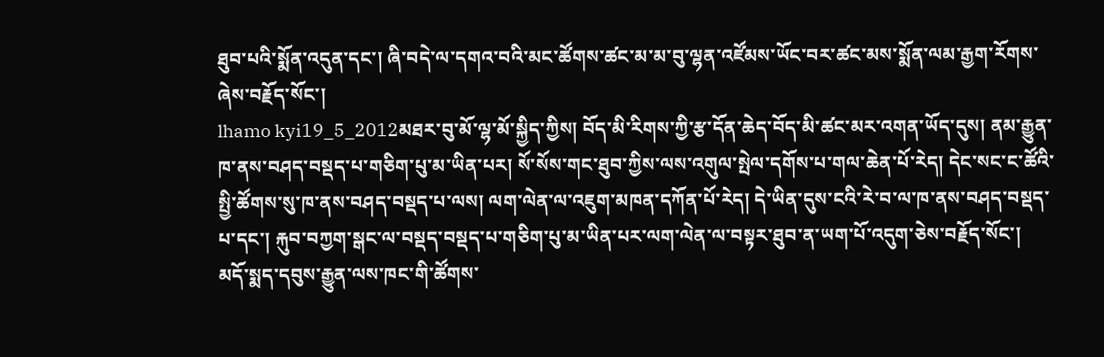ཐུབ་པའི་སྨོན་འདུན་དང་། ཞི་བདེ་ལ་དགའ་བའི་མང་ཚོགས་ཚང་མ་མ་བུ་ལྷན་འཛོམས་ཡོང་བར་ཚང་མས་སྨོན་ལམ་རྒྱག་རོགས་ཞེས་བརྗོད་སོང་།
lhamo kyi19_5_2012མཐར་བུ་མོ་ལྷ་མོ་སྐྱིད་ཀྱིས། བོད་མི་རིགས་ཀྱི་རྩ་དོན་ཆེད་བོད་མི་ཚང་མར་འགན་ཡོད་དུས། ནམ་རྒྱུན་ཁ་ནས་བཤད་བསྡད་པ་གཅིག་པུ་མ་ཡིན་པར། སོ་སོས་གང་ཐུབ་ཀྱིས་ལས་འགུལ་སྤེལ་དགོས་པ་གལ་ཆེན་པོ་རེད། དེང་སང་ང་ཚོའི་སྤྱི་ཚོགས་སུ་ཁ་ནས་བཤད་བསྡད་པ་ལས། ལག་ལེན་ལ་འཇུག་མཁན་དཀོན་པོ་རེད། དེ་ཡིན་དུས་ངའི་རེ་བ་ལ་ཁ་ནས་བཤད་བསྡད་པ་དང་། རྐུབ་བཀྱག་སྒང་ལ་བསྡད་བསྡད་པ་གཅིག་པུ་མ་ཡིན་པར་ལག་ལེན་ལ་བསྟར་ཐུབ་ན་ཡག་པོ་འདུག་ཅེས་བརྗོད་སོང་།
མདོ་སྨད་དབུས་རྒྱུན་ལས་ཁང་གི་ཚོགས་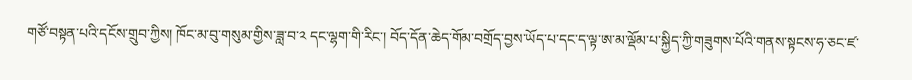གཙོ་བསྟན་པའི་དངོས་གྲུབ་ཀྱིས། ཁོང་མ་བུ་གསུམ་གྱིས་ཟླ་བ་༢ དང་ལྷག་གི་རིང་། བོད་དོན་ཆེད་གོམ་བགྲོད་བྱས་ཡོད་པ་དང་ད་ལྟ་ཨ་མ་ལྡོམ་པ་སྐྱིད་ཀྱི་གཟུགས་པོའི་གནས་སྟངས་ཧ་ཅང་ཛ་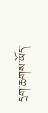དྲག་ཆགས་ཡོད་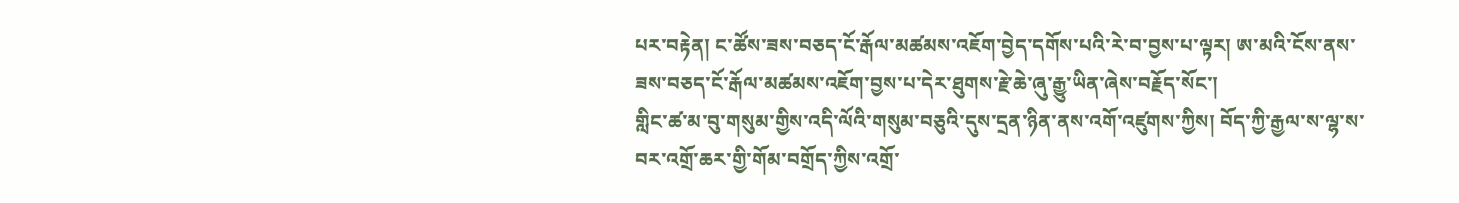པར་བརྟེན། ང་ཚོས་ཟས་བཅད་ངོ་རྒོལ་མཚམས་འཇོག་བྱེད་དགོས་པའི་རེ་བ་བྱས་པ་ལྟར། ཨ་མའི་ངོས་ནས་ཟས་བཅད་ངོ་རྒོལ་མཚམས་འཇོག་བྱས་པ་དེར་ཐུགས་རྗེ་ཆེ་ཞུ་རྒྱུ་ཡིན་ཞེས་བརྗོད་སོང་།
གླིང་ཚ་མ་བུ་གསུམ་གྱིས་འདི་ལོའི་གསུམ་བཅུའི་དུས་དྲན་ཉིན་ནས་འགོ་འཛུགས་ཀྱིས། བོད་ཀྱི་རྒྱལ་ས་ལྷ་ས་བར་འགྲོ་ཆར་གྱི་གོམ་བགྲོད་ཀྱིས་འགྲོ་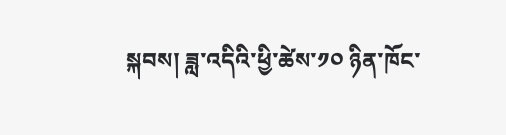སྐབས། ཟླ་འདིའི་ཕྱི་ཚེས་༡༠ ཉིན་ཁོང་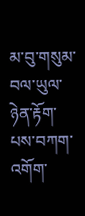མ་བུ་གསུམ་བལ་ཡུལ་ཉེན་རྟོག་པས་བཀག་འགོག་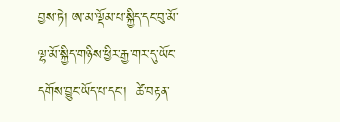བྱས་ཏེ། ཨ་མ་ལྡོམ་པ་སྐྱིད་དང་བུ་མོ་ལྷ་མོ་སྐྱིད་གཉིས་ཕྱིར་རྒྱ་གར་དུ་ཡོང་དགོས་བྱུང་ཡོད་པ་དང་།  ཚེ་བརྟན་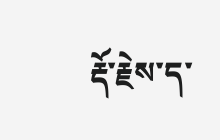རྡོ་རྗེས་ད་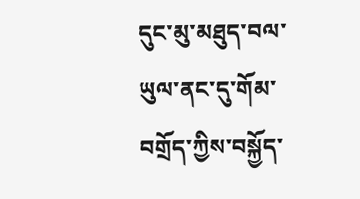དུང་མུ་མཐུད་བལ་ཡུལ་ནང་དུ་གོམ་བགྲོད་ཀྱིས་བསྐྱོད་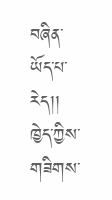བཞིན་ཡོད་པ་རེད།།
ཁྱེད་ཀྱིས་གཟིགས་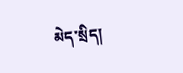མེད་སྲིད།